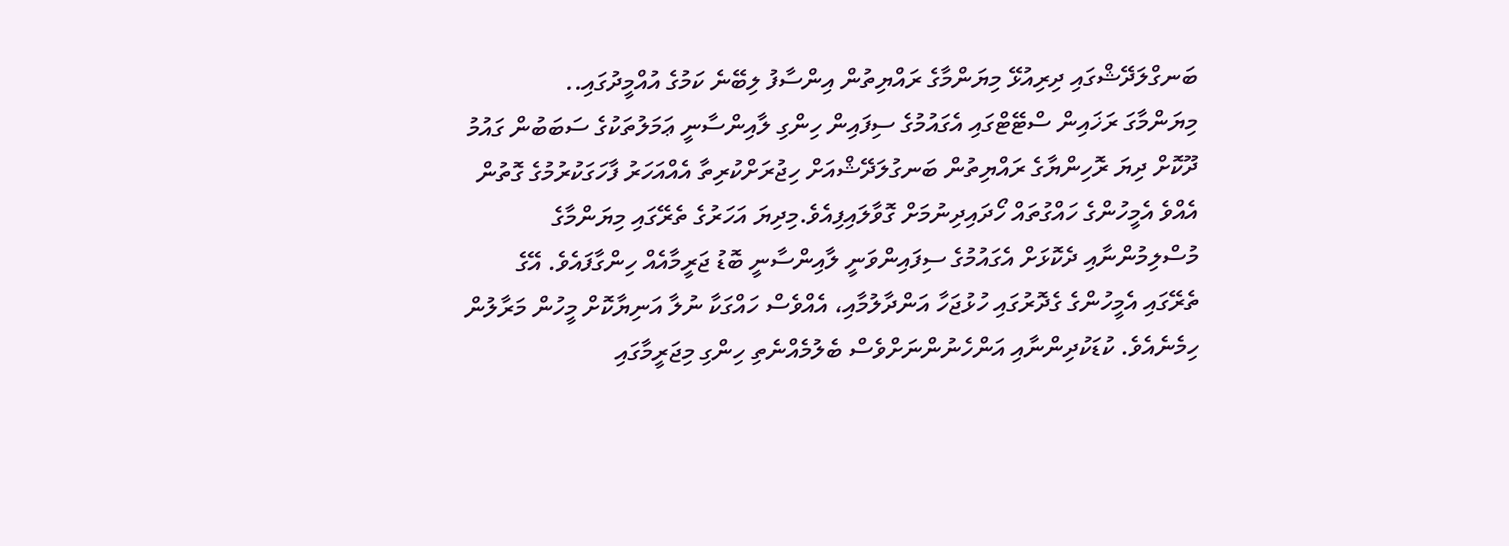ބަނގްލަދޭޝްގައި ދިރިއުޅޭ މިޔަންމާގެ ރައްޔިތުން އިންސާފު ލިބޭނެ ކަމުގެ އުއްމީދުގައި..
މިޔަންމާގަ ރަޚައިން ސްޓޭޓްގައި އެގައުމުގެ ސިފައިން ހިންގި ލާއިންސާނީ ޢަމަލުތަކުގެ ސަބަބުން ގައުމު ދޫކޮށް ދިޔަ ރޮހިންޔާގެ ރައްޔިތުން ބަނގުލަދޭޝްއަށް ހިޖުރަށްކުރިތާ އެއްއަހަރު ފާހަގަކުރުމުގެ ގޮތުން އެއްވެ އެމީހުންގެ ހައްގުތައް ހޯދައިދިނުމަށް ގޮވާލައިފިއެވެ.މިދިޔަ އަހަރުގެ ތެރޭގައި މިޔަންމާގެ މުސްލިމުންނާއި ދެކޮޅަށް އެގައުމުގެ ސިފައިންވަނީ ލާއިންސާނީ ބޮޑު ޖަރީމާއެއް ހިންގާފައެވެ. އޭގެ ތެރޭގައި އެމީހުންގެ ގެދޮރުގައި ހުޅުޖަހާ އަންދާލުމާއި، އެއްވެސް ހައްގަކާ ނުލާ އަނިޔާކޮށް މީހުން މަރާލުން ހިމެނެއެވެ. ކުޑަކުދިންނާއި އަންހެނުންނަށްވެސް ބެލުމެއްނެތި ހިންގި މިޖަރީމާގައި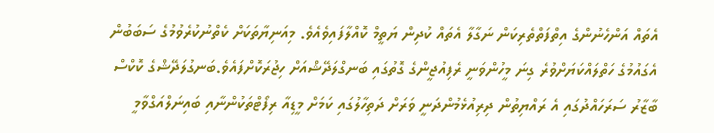އެތައް އަންހެނުންގެ އިތްފަތްތެރިކަން ނަގާލާ އެތައް ކުދިން ޔަތީމް ކޮއްލާފައިވެއެވެ. މިއަނިޔާތަކަށް ކެތްނުކުރެވުމުގެ ސަބަބުން އެގައުމުގެ ހަތްލައްކަޔަށްވުރެ ގިނަ މީހުންވަނީ ރެފިއުޖީންގެ ގޮތުގައި ބަނގްލަދޭޝްއަށް ހިޖުރަކޮށްފައެވެ.ބަނގުލަދޭޝްގެ ކޮކްސް ބާޒާރު ސަރަހައްދުގައި އެ ރައްޔިތުން ދިރިއުޅެމުންދަނީ ވަރަށް ދަތިހާލުގައި ކަމަށް މީޑިއާ ރިފޯޓްތަކުންނާއި ބައިނަލްއަގްވާމީ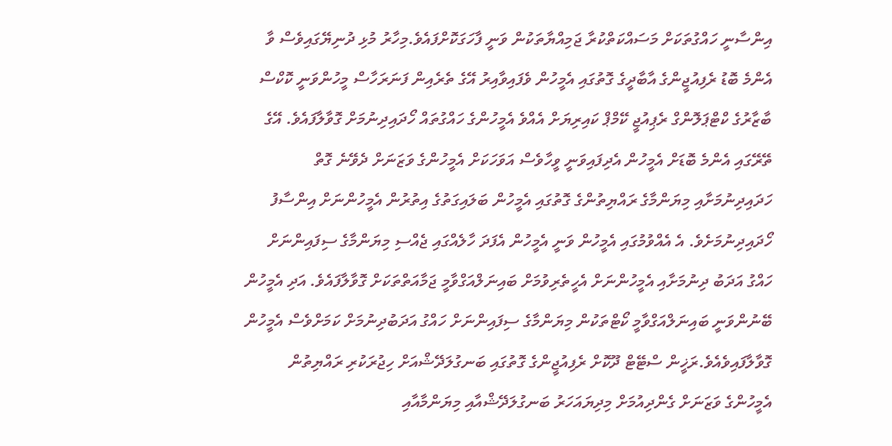އިންސާނީ ހައްގުތަކަށް މަސައްކަތްކުރާ ޖަމިއްޔާތަކުން ވަނީ ފާހަގަކޮށްފައެވެ.މިހާރު މުޅި ދުނިޔޭގައިވެސް ވާ އެންމެ ބޮޑު ރެފިއުޖީންގެ އާބާދީގެ ގޮތުގައި އެމީހުން ވެފައިވާއިރު އޭގެ ތެރެއިން ފަނަރަހާސް މީހުންވަނީ ކޮކްސް ބާޒާރުގެ ކްޓްޕަލޮންގް ރެޕިއުޖީ ކޭމްޕް ކައިރިޔަށް އެއްވެ އެމީހުންގެ ހައްގުތައް ހޯދައިދިނުމަށް ގޮވާލާފައެވެ. އޭގެ ތޭރޭގައި އެންމެ ބޮޑަށް އެމީހުން އެދިފައިވަނީ ވީހާވެސް އަވަހަކަށް އެމީހުންގެ ވަޒަނަށް ދެވޭނެ ގޮތް ހަދައިދިނުމަށާއި މިޔަންމާގެ ރައްޔިތުންގެ ގޮތުގައި އެމީހުން ބަލައިގަތުގެ އިތުރުން އެމީހުންނަށް އިންސާފު ހޯދައިދިނުމަށެވެ. އެ އެއްވުމުގައި އެމީހުން ވަނީ އެމީހުން އެފަދަ ހާލެއްގައި ޖެއްސި މިޔަންމާގެ ސިފައިންނަށް ހައްގު އަދަބު ދިނުމަށާއި އެމީހުންނަށް އެހީތެރިވުމަށް ބައިނަލްއަގްވާމީ ޖަމާއަތްތަކަށް ގޮވާލާފައެވެ. އަދި އެމީހުން ބޭނުންވަނީ ބައިނަލްއަގްވާމީ ކޯޓްތަކުން މިޔަންމާގެ ސިފައިންނަށް ހައްގު އަދަބުދިނުމަށް ކަމަށްވެސް އެމީހުން ގޮވާލާފައިވެއެވެ.ރަޚީން ސްޓޭޓް ދޫކޮށް ރެފިއުޖީންގެ ގޮތުގައި ބަނގުލަދޭޝްއަށް ހިޖުރަކުރި ރައްޔިތުން އެމީހުންގެ ވަޒަނަށް ގެންދިއުމަށް މިދިޔައަހަރު ބަނގުލަދޭޝްއާއި މިޔަންމާއާއި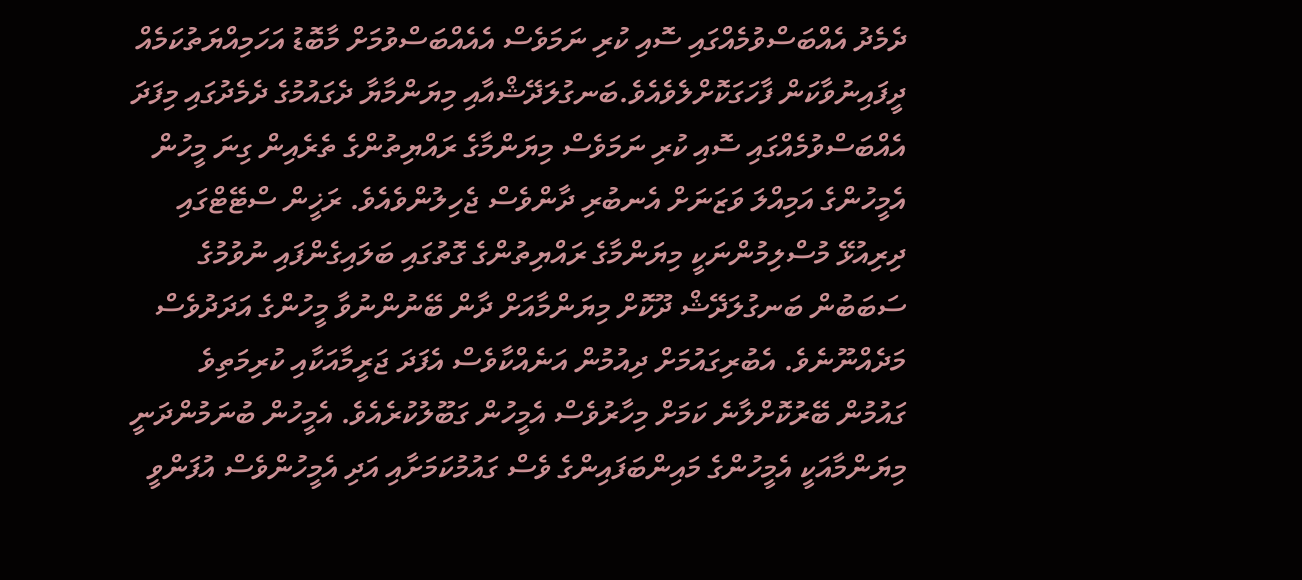ދެމެދު އެއްބަސްވުމެއްގައި ސޮއި ކުރި ނަމަވެސް އެއެއްބަސްވުމަށް މާބޮޑު އަހަމިއްޔަތުކަމެއް ދީފައިނުވާކަން ފާހަގަކޮށްލެވެއެވެ.ބަނގުލަދޭޝްއާއި މިޔަންމާޔާ ދެގައުމުގެ ދެމެދުގައި މިފަދަ އެއްބަސްވުމެއްގައި ސޮއި ކުރި ނަމަވެސް މިޔަންމާގެ ރައްޔިތުންގެ ތެރެއިން ގިނަ މީހުން އެމީހުންގެ އަމިއްލަ ވަޒަނަށް އެނބުރި ދާންވެސް ޖެހިލުންވެއެވެ. ރަޚީން ސްޓޭޓްގައި ދިރިއުޅޭ މުސްލިމުންނަކީ މިޔަންމާގެ ރައްޔިތުންގެ ގޮތުގައި ބަލައިގެންފައި ނުވުމުގެ ސަބަބުން ބަނގުލަދޭޝް ދޫކޮށް މިޔަންމާއަށް ދާން ބޭނުންނުވާ މީހުންގެ އަދަދުވެސް މަދެއްނޫނެވެ. އެބުރިގައުމަށް ދިއުމުން އަނެއްކާވެސް އެފަދަ ޖަރީމާއަކާއި ކުރިމަތިވެ ގައުމުން ބޭރުކޮށްލާނެ ކަމަށް މިހާރުވެސް އެމީހުން ގަބޫލުކުރެއެވެ. އެމީހުން ބުނަމުންދަނީ މިޔަންމާއަކީ އެމީހުންގެ މައިންބަފައިންގެ ވެސް ގައުމުކަމަށާއި އަދި އެމީހުންވެސް އުފަންވީ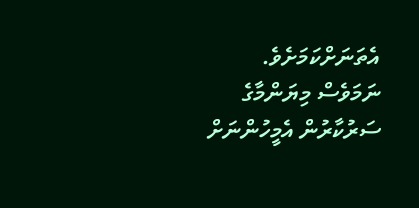އެތަނަށްކަމަށެވެ. ނަމަވެސް މިޔަންމާގެ ސަރުކާރުން އެމީހުންނަށް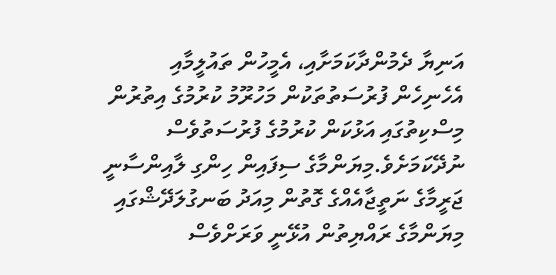އަނިޔާ ދެމުންދާކަމަށާއި، އެމީހުން ތައުލީމާއި އެހެނިހެން ފުރުސަތުތަކުން މަހުރޫމު ކުރުމުގެ އިތުރުން މިސްކިތުގައި އަޅުކަން ކުރުމުގެ ފުރުސަތުވެސް ނުދޭކަމަށެވެ.މިޔަންމާގެ ސިފައިން ހިންގި ލާއިންސާނީ ޖަރީމާގެ ނަތީޖާއެއްގެ ގޮތުން މިއަދު ބަނގުލަދޭޝްގައި މިޔަންމާގެ ރައްޔިތުން އުޅޭނީ ވަރަށްވެސް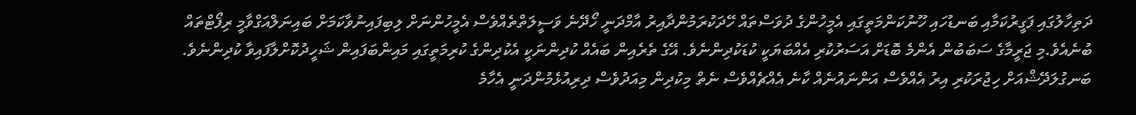ދަތިހާލުގައި ފަގީރުކަމާއި ބަނޑުހައި ހޫނުކަންމަތީގައި އެމީހުންގެ ދުވަސްތައް ހޭދަކުރަމުންދާއިރު އާމްދަނީ ހޯދޭނެ ވަސީލަތްތެއްވެސް އެމީހުންނަށް ލިބިފައިނުވާކަމަށް ބައިނަލްއަގްވާމީ ރިފޯޓްތައް ބުނެއެވެ.މި ޖަރީމާގެ ސަބަބުން އެންމެ ބޮޑަށް އަސަރުކުރި އެއްބަޔަކީ ކުޑަކުދިންނެވެ. އޭގެ ތެރެއިން ބައެއް ކުދިންނަކީ އެކުދިންގެ ކުރިމަތީގައި މައިންބަފައިން ޝަހީދުކޮށްލާފައިވާ ކުދިންނެވެ. ބަނގުލަދޭޝްއަށް ހިޖުރަކުރި އިރު އެއްވެސް އަންނައުނެއް ކާނެ އެއްޗެއްވެސް ނެތް މިކުދިން މިއަދުވެސް ދިރިއުޅެމުންދަނީ އެހާމެ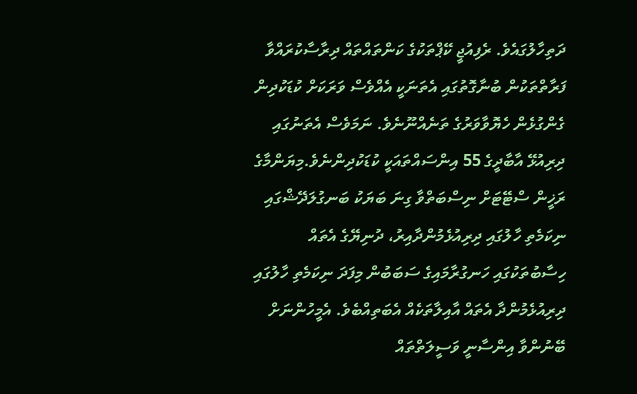ދަތިހާލުގައެވެ. ރެފިއުޖީ ކޭޕްތަކުގެ ކަންތައްތައް ދިރާސާކުރައްވާ ފަރާތްތަކުން ބުނާގޮތުގައި އެތަނަކީ އެއްވެސް ވަރަކަށް ކުޑަކުދިން ގެންގުޅެން ހެޔޮވާވަރުގެ ތަނެއްނޫނެވެ. ނަމަވެސް އެތަނުގައި ދިރިއުޅޭ އާބާދީގެ 55 އިންސައްތައަކީ ކުޑަކުދިންނެވެ.މިޔަންމާގެ ރަޚީން ސްޓޭޓަށް ނިސްބަތްވާ ގިނަ ބަޔަކު ބަނގުލަދޭޝްގައި ނިކަމެތި ހާލުގައި ދިރިއުޅެމުންދާއިރު، ދުނިޔޭގެ އެތައް ހިސާބުތަކުގައި ހަނގުރާމައިގެ ސަބަބުން މިފަދަ ނިކަމެތި ހާލުގައި ދިރިއުޅެމުންދާ އެތައް އާއިލާތަކެއް އެބަތިއްބެވެ. އެމީހުންނަށް ބޭނުންވާ އިންސާނީ ވަސީލަތްތައް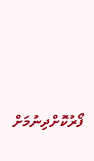ފޯރުކޮށްދިނުމަށް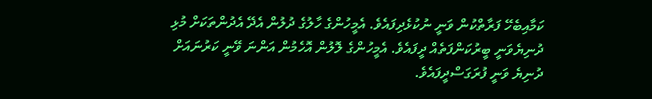ކަމާއިބެހޭ ފަރާތްކުން ވަނީ ނުކުޅެދިފައެވެ. އެމީހުންގެ ހާލުގެ ދުލުން އެދޭ އެދުންތަކަށް މުޅި ދުނިޔެވަނީ ބީރުކަންފަތެއް ދީފައެވެ. އެމީހުންގެ ލޮލުން އޮހެމުން އަންނަ ވޭނީ ކަރުނައަށް ދުނިޔެ ވަނީ ފުރަގަސްދީފައެވެ.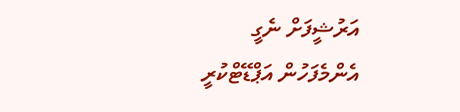އަރުޝީފަށް ނެގީ
އެންމެފަހުން އަޕްޑޭޓްކުރީ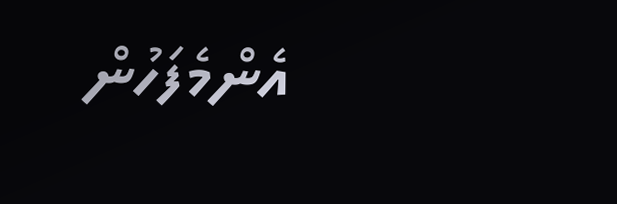އެންމެފަހުން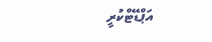އަޕްޑޭޓްކުރީ